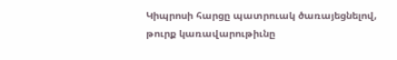Կիպրոսի հարցը պատրուակ ծառայեցնելով, թուրք կառավարութիւնը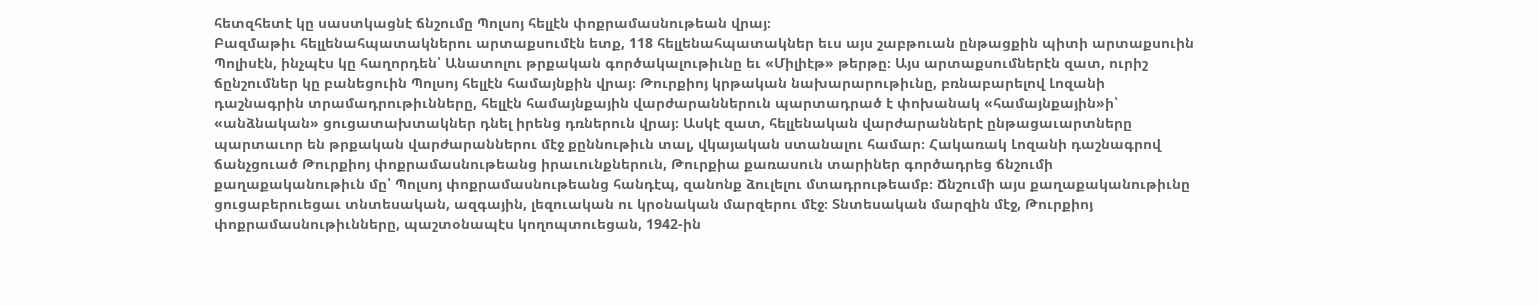հետզհետէ կը սաստկացնէ ճնշումը Պոլսոյ հելլէն փոքրամասնութեան վրայ։
Բազմաթիւ հելլենահպատակներու արտաքսումէն ետք, 118 հելլենահպատակներ եւս այս շաբթուան ընթացքին պիտի արտաքսուին Պոլիսէն, ինչպէս կը հաղորդեն՝ Անատոլու թրքական գործակալութիւնը եւ «Միլիէթ» թերթը։ Այս արտաքսումներէն զատ, ուրիշ ճընշումներ կը բանեցուին Պոլսոյ հելլէն համայնքին վրայ։ Թուրքիոյ կրթական նախարարութիւնը, բռնաբարելով Լոզանի դաշնագրին տրամադրութիւնները, հելլէն համայնքային վարժարաններուն պարտադրած է փոխանակ «համայնքային»ի՝ «անձնական» ցուցատախտակներ դնել իրենց դռներուն վրայ։ Ասկէ զատ, հելլենական վարժարաններէ ընթացաւարտները պարտաւոր են թրքական վարժարաններու մէջ քըննութիւն տալ, վկայական ստանալու համար։ Հակառակ Լոզանի դաշնագրով ճանչցուած Թուրքիոյ փոքրամասնութեանց իրաւունքներուն, Թուրքիա քառասուն տարիներ գործադրեց ճնշումի քաղաքականութիւն մը՝ Պոլսոյ փոքրամասնութեանց հանդէպ, զանոնք ձուլելու մտադրութեամբ։ Ճնշումի այս քաղաքականութիւնը ցուցաբերուեցաւ տնտեսական, ազգային, լեզուական ու կրօնական մարզերու մէջ։ Տնտեսական մարզին մէջ, Թուրքիոյ փոքրամասնութիւնները, պաշտօնապէս կողոպտուեցան, 1942-ին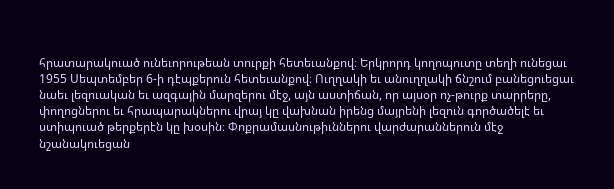հրատարակուած ունեւորութեան տուրքի հետեւանքով։ Երկրորդ կողոպուտը տեղի ունեցաւ 1955 Սեպտեմբեր 6-ի դէպքերուն հետեւանքով։ Ուղղակի եւ անուղղակի ճնշում բանեցուեցաւ նաեւ լեզուական եւ ազգային մարզերու մէջ, այն աստիճան, որ այսօր ոչ-թուրք տարրերը, փողոցներու եւ հրապարակներու վրայ կը վախնան իրենց մայրենի լեզուն գործածելէ եւ ստիպուած թերքերէն կը խօսին։ Փոքրամասնութիւններու վարժարաններուն մէջ նշանակուեցան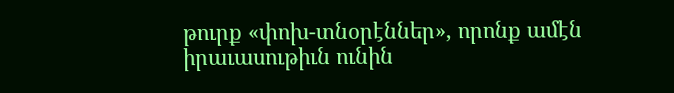թուրք «փոխ-տնօրէններ», որոնք ամէն իրաւասութիւն ունին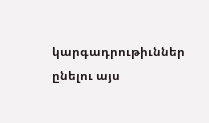կարգադրութիւններ ընելու այս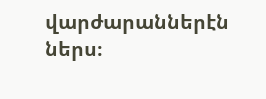վարժարաններէն ներս։